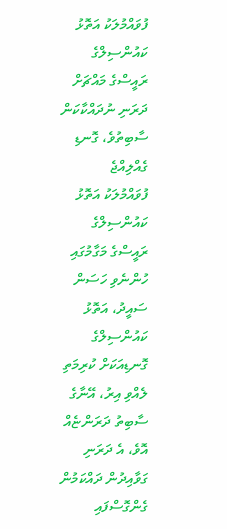ފުވައްމުލަކު އަތޮޅު ކައުންސިލްގެ ރައީސްގެ މައްޗަށް ދަރަނި ނުދައްކާކަން ސާބިތުވެ، ގޮނޑި ގެއްލިއްޖެ
ފުވައްމުލަކު އަތޮޅު ކައުންސިލްގެ ރައީސްގެ މަގާމުގައި ހުންނެވި ހަސަން ސައީދު، އަތޮޅު ކައުންސިލްގެ ގޮނޑިއަކަށް ކުރިމަތި ލެއްވި އިރު، އޭނާގެ ސާބިތު ދަރަންޏެއް އޮވެ، އެ ދަރަނި ގަވާއިދުން ދައްކަމުން ގެންގޮސްފައި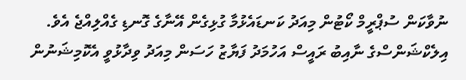ނުވާކަން ސުޕްރީމް ކޯޓުން މިއަދު ކަނޑައެޅުމާ ގުޅިގެން އޭނާގެ ގޮނޑި ގެއްލިއްޖެ އެވެ.
އިލެކްޝަންސްގެ ނާއިބު ރައީސް އަހުމަދު ފަޔާޒު ހަސަން މިއަދު ވިދާޅުވީ އެކޮމިޝަނުން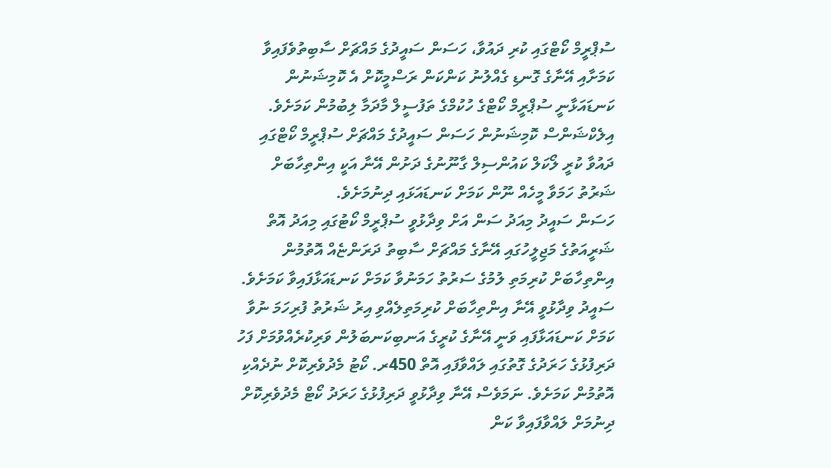ސުޕްރީމް ކޯޓްގައި ކުރި ދައުވާ، ހަސަން ސައީދުގެ މައްޗަށް ސާބިތުވެފައިވާ ކަމަށާއި އޭނާގެ ގޮނޑި ގެއްލުނު ކަންކަން ރަސްމީކޮށް އެ ކޮމިޝަނުން ކަނޑައަޅާނީ ސުޕްރީމް ކޯޓްގެ ހުކުމްގެ ތަފުސީލް މާދަމާ ލިބުމުން ކަމަށެވެ.
އިލެކްޝަންސް ކޮމިޝަނުން ހަސަން ސައީދުގެ މައްޗަށް ސުޕްރީމް ކޯޓްގައި ދައުވާ ކުރީ ލޯކަލް ކައުންސިލް ގާނޫނުގެ ދަށުން އޭނާ އަކީ އިންތިހާބަށް ޝަރުތު ހަމަވާ މީހެއް ނޫން ކަމަށް ކަނޑައަޅައި ދިނުމަށެވެ.
ހަސަން ސައީދު މިއަދު ސަން އަށް ވިދާޅުވީ ސުޕްރީމް ކޯޓުގައި މިއަދު އޮތް ޝަރީއަތުގެ މަޖިލީހުގައި އޭނާގެ މައްޗަށް ސާބިތު ދަރަންޏެއް އޮތުމުން އިންތިހާބަށް ކުރިމަތި ލުމުގެ ސަރުތު ހަމަނުވާ ކަމަށް ކަނޑައަޅާފައިވާ ކަމަށެވެ.
ސައީދު ވިދާޅުވީ އޭނާ އިންތިހާބަށް ކުރިމަތިލެއްވި އިރު ޝަރުތު ފުރިހަމަ ނުވާ ކަމަށް ކަނޑައަޅާފައި ވަނީ އޭނާގެ ކުރީގެ އަނބިކަނބަލުން ވަރިކުރެއްވުމަށް ފަހު ދަރިފުޅުގެ ހަރަދުގެ ގޮތުގައި ލައްވާފައި އޮތް 450ރ. ކޯޓު މެދުވެރިކޮށް ނުދެއްކި އޮތުމުން ކަމަށެވެ. ނަމަވެސް އޭނާ ވިދާޅުވީ ދަރިފުޅުގެ ހަރަދު ކޯޓް މެދުވެރިކޮށް ދިނުމަށް ލައްވާފައިވާ ކަން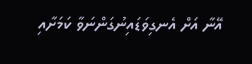އޭނާ އަށް އެނގިވަޑައިނުގަންނަވާ ކަމަށާއި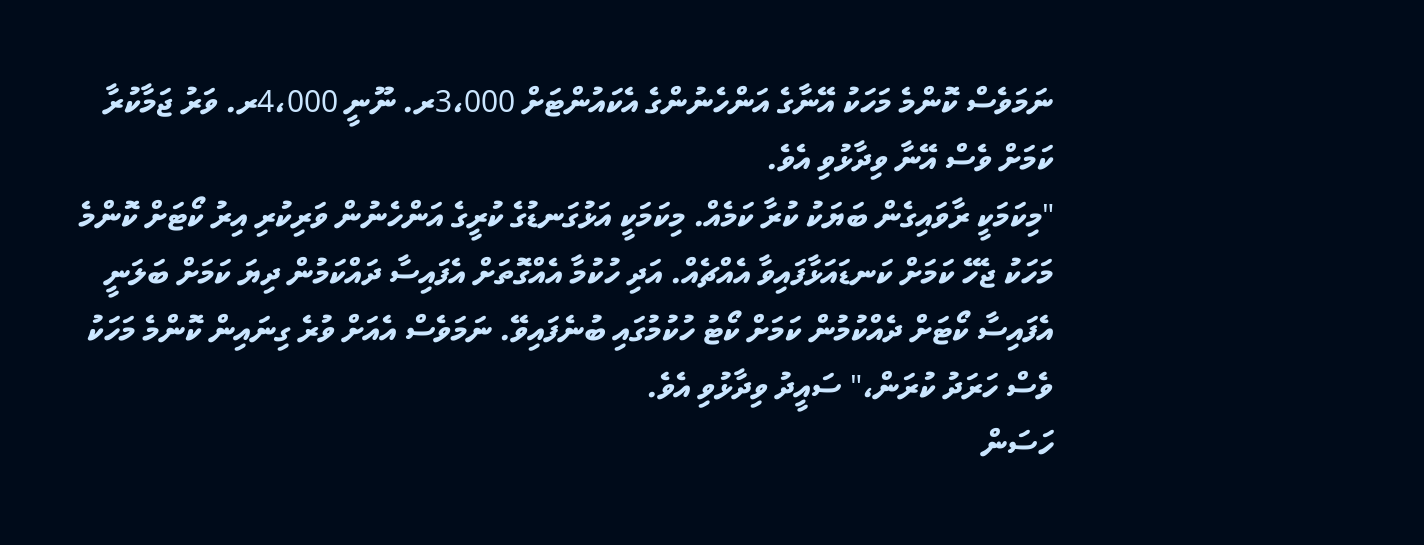ނަމަވެސް ކޮންމެ މަހަކު އޭނާގެ އަންހެނުންގެ އެކައުންޓަށް 3،000ރ. ނޫނީ 4،000ރ. ވަރު ޖަމާކުރާ ކަމަށް ވެސް އޭނާ ވިދާޅުވި އެވެ.
"މިކަމަކީ ރާވައިގެން ބަޔަކު ކުރާ ކަމެއް. މިކަމަކީ އަޅުގަނޑުގެ ކުރީގެ އަންހެނުން ވަރިކުރި އިރު ކޯޓަށް ކޮންމެ މަހަކު ޖެހޭ ކަމަށް ކަނޑައަޅާފައިވާ އެއްޗެއް. އަދި ހުކުމާ އެއްގޮތަށް އެފައިސާ ދައްކަމުން ދިޔަ ކަމަށް ބަލަނީ އެފައިސާ ކޯޓަށް ދެއްކުމުން ކަމަށް ކޯޓު ހުކުމުގައި ބުނެފައިވޭ. ނަމަވެސް އެއަށް ވުރެ ގިނައިން ކޮންމެ މަހަކު ވެސް ހަރަދު ކުރަން،" ސައީދު ވިދާޅުވި އެވެ.
ހަސަން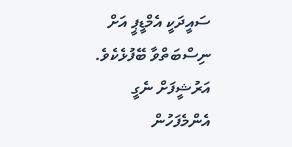ސައީދަކީ އެމްޑީޕީ އަށް ނިސްބަތްވާ ބޭފުޅެކެވެ.
އަރުޝީފަށް ނެގީ
އެންމެފަހުން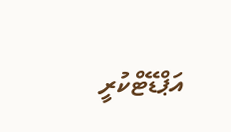އަޕްޑޭޓްކުރީ